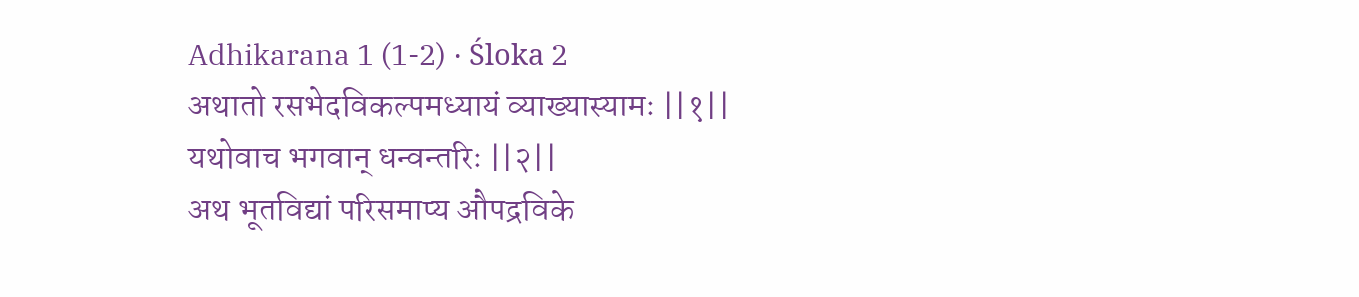Adhikarana 1 (1-2) · Śloka 2
अथातो रसभेदविकल्पमध्यायं व्याख्यास्यामः ||१||
यथोवाच भगवान् धन्वन्तरिः ||२||
अथ भूतविद्यां परिसमाप्य औपद्रविके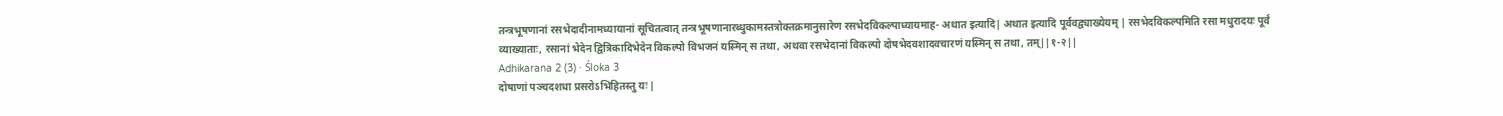तन्त्रभूषणानां रसभेदादीनामध्यायानां सूचितत्वात् तन्त्रभूषणानारब्धुकामस्तत्रोक्तक्रमानुसारेण रसभेदविकल्पाध्यायमाह- अथात इत्यादि| अथात इत्यादि पूर्ववद्व्याख्येयम् | रसभेदविकल्पमिति रसा मधुरादयः पूर्वं व्याख्याताः, रसानां भेदेन द्वित्रिकादिभेदेन विकल्पो विभजनं यस्मिन् स तथा, अथवा रसभेदानां विकल्पो दोषभेदवशादवचारणं यस्मिन् स तथा, तम्||१-२||
Adhikarana 2 (3) · Śloka 3
दोषाणां पञ्चदशधा प्रसरोऽभिहितस्तु यः |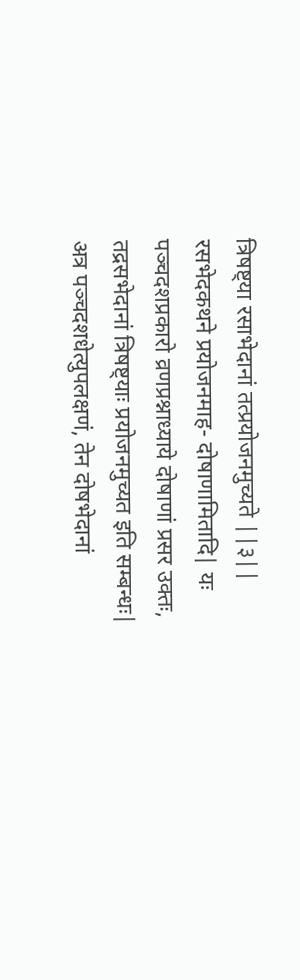त्रिषष्ट्या रसाभेदानां तत्प्रयोजनमुच्यते ||३||
रसभेदकथने प्रयोजनमाह- दोषाणामितादि| यः पञ्चदशप्रकारो व्रणप्रश्नाध्याये दोषाणां प्रसर उक्तः, तद्रसभेदानां त्रिषष्ट्याः प्रयोजनमुच्यत इति सम्बन्धः| अत्र पञ्चदशधेत्युपलक्षणं, तेन दोषभेदानां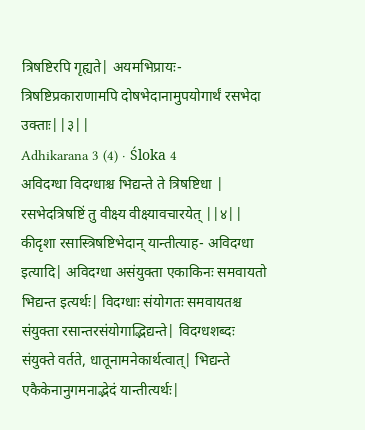त्रिषष्टिरपि गृह्यते| अयमभिप्रायः- त्रिषष्टिप्रकाराणामपि दोषभेदानामुपयोगार्थं रसभेदा उक्ताः||३||
Adhikarana 3 (4) · Śloka 4
अविदग्धा विदग्धाश्च भिद्यन्ते ते त्रिषष्टिधा |
रसभेदत्रिषष्टिं तु वीक्ष्य वीक्ष्यावचारयेत् ||४||
कीदृशा रसास्त्रिषष्टिभेदान् यान्तीत्याह- अविदग्धा इत्यादि| अविदग्धा असंयुक्ता एकाकिनः समवायतो भिद्यन्त इत्यर्थः| विदग्धाः संयोगतः समवायतश्च संयुक्ता रसान्तरसंयोगाद्भिद्यन्ते| विदग्धशब्दः संयुक्ते वर्तते, धातूनामनेकार्थत्वात्| भिद्यन्ते एकैकेनानुगमनाद्भेदं यान्तीत्यर्थः|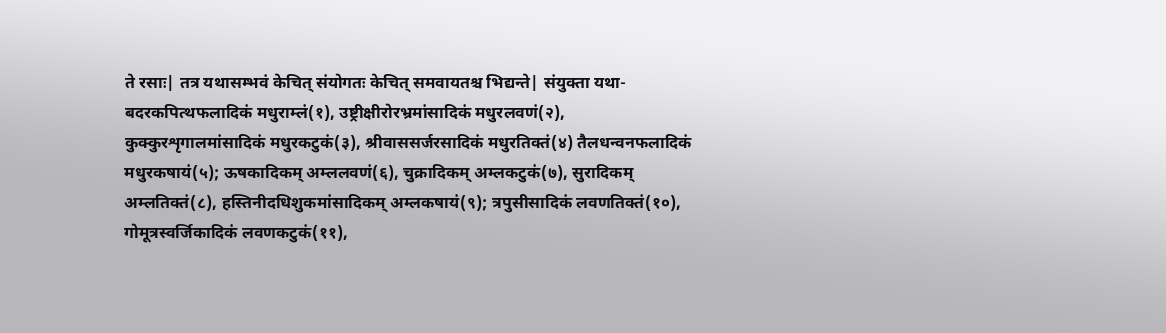ते रसाः| तत्र यथासम्भवं केचित् संयोगतः केचित् समवायतश्च भिद्यन्ते| संयुक्ता यथा- बदरकपित्थफलादिकं मधुराम्लं(१), उष्ट्रीक्षीरोरभ्रमांसादिकं मधुरलवणं(२), कुक्कुरशृगालमांसादिकं मधुरकटुकं(३), श्रीवाससर्जरसादिकं मधुरतिक्तं(४) तैलधन्वनफलादिकं मधुरकषायं(५); ऊषकादिकम् अम्ललवणं(६), चुक्रादिकम् अम्लकटुकं(७), सुरादिकम् अम्लतिक्तं(८), हस्तिनीदधिशुकमांसादिकम् अम्लकषायं(९); त्रपुसीसादिकं लवणतिक्तं(१०), गोमूत्रस्वर्जिकादिकं लवणकटुकं(११),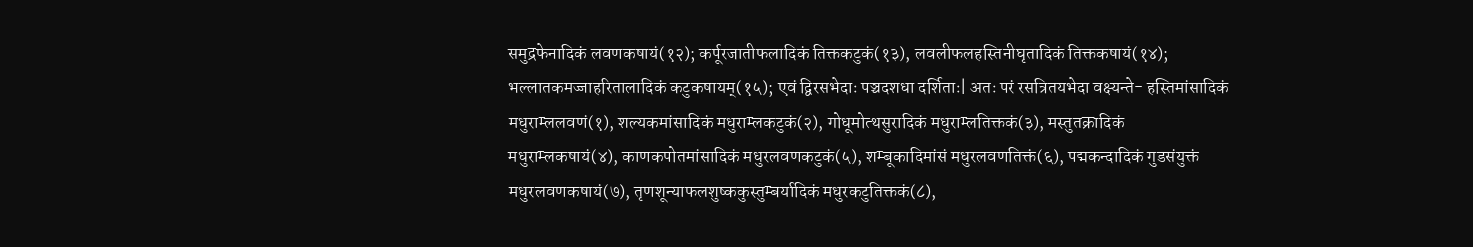समुद्रफेनादिकं लवणकषायं(१२); कर्पूरजातीफलादिकं तिक्तकटुकं(१३), लवलीफलहस्तिनीघृतादिकं तिक्तकषायं(१४); भल्लातकमज्जाहरितालादिकं कटुकषायम्(१५); एवं द्विरसभेदाः पञ्चदशधा दर्शिताः| अतः परं रसत्रितयभेदा वक्ष्यन्ते- हस्तिमांसादिकं मधुराम्ललवणं(१), शल्यकमांसादिकं मधुराम्लकटुकं(२), गोधूमोत्थसुरादिकं मधुराम्लतिक्तकं(३), मस्तुतक्रादिकं मधुराम्लकषायं(४), काणकपोतमांसादिकं मधुरलवणकटुकं(५), शम्बूकादिमांसं मधुरलवणतिक्तं(६), पद्मकन्दादिकं गुडसंयुक्तं मधुरलवणकषायं(७), तृणशून्याफलशुष्ककुस्तुम्बर्यादिकं मधुरकटुतिक्तकं(८),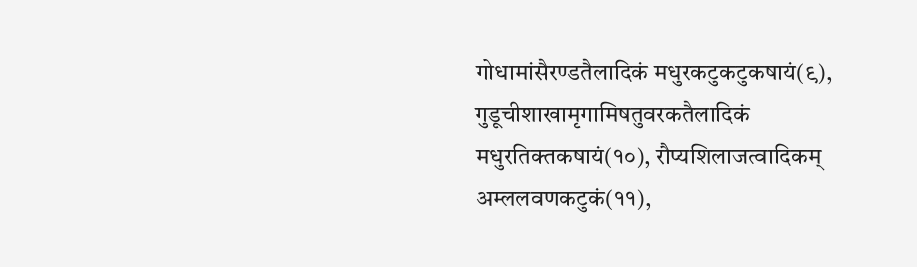गोधामांसैरण्डतैलादिकं मधुरकटुकटुकषायं(९), गुडूचीशाखामृगामिषतुवरकतैलादिकं मधुरतिक्तकषायं(१०), रौप्यशिलाजत्वादिकम् अम्ललवणकटुकं(११),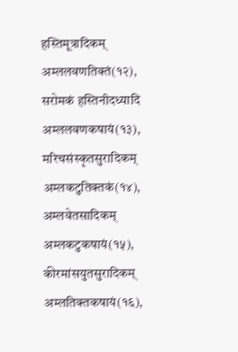हस्तिमूत्रादिकम् अम्ललवणतिक्तं(१२), सरोमकं हस्तिनीदध्यादि अम्ललवणकषायं(१३), मरिचसंस्कृतसुरादिकम् अम्लकटुतिक्तकं(१४), अम्लवेतसादिकम् अम्लकटुकषायं(१५), कीरमांसयुतसुरादिकम् अम्लतिक्तकषायं(१६),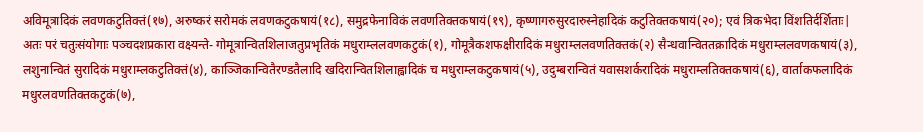अविमूत्रादिकं लवणकटुतिक्तं(१७), अरुष्करं सरोमकं लवणकटुकषायं(१८), समुद्रफेनाविकं लवणतिक्तकषायं(१९), कृष्णागरुसुरदारुस्नेहादिकं कटुतिक्तकषायं(२०); एवं त्रिकभेदा विंशतिर्दर्शिताः| अतः परं चतुःसंयोगाः पञ्चदशप्रकारा वक्ष्यन्ते- गोमूत्रान्वितशिलाजतुप्रभृतिकं मधुराम्ललवणकटुकं(१), गोमूत्रैकशफक्षीरादिकं मधुराम्ललवणतिक्तकं(२) सैन्धवान्विततक्रादिकं मधुराम्ललवणकषायं(३), लशुनान्वितं सुरादिकं मधुराम्लकटुतिक्तं(४), काञ्जिकान्वितैरण्डतैलादि खदिरान्वितशिलाह्वादिकं च मधुराम्लकटुकषायं(५), उदुम्बरान्वितं यवासशर्करादिकं मधुराम्लतिक्तकषायं(६), वार्ताकफलादिकं मधुरलवणतिक्तकटुकं(७),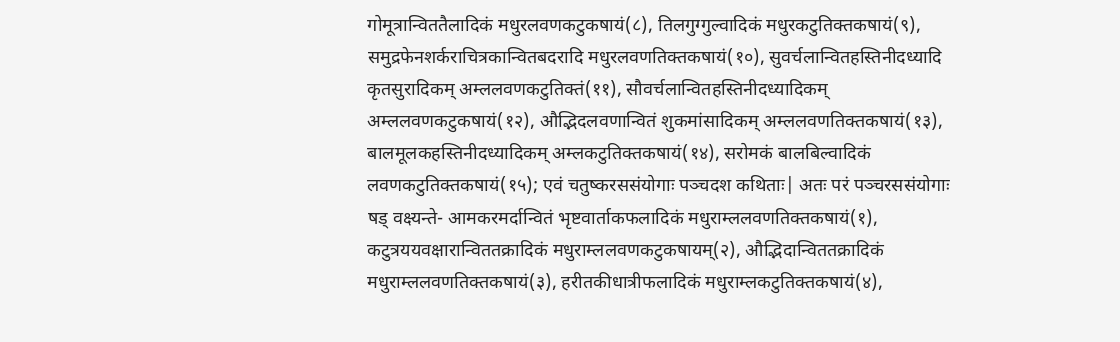गोमूत्रान्विततैलादिकं मधुरलवणकटुकषायं(८), तिलगुग्गुल्वादिकं मधुरकटुतिक्तकषायं(९), समुद्रफेनशर्कराचित्रकान्वितबदरादि मधुरलवणतिक्तकषायं(१०), सुवर्चलान्वितहस्तिनीदध्यादि कृतसुरादिकम् अम्ललवणकटुतिक्तं(११), सौवर्चलान्वितहस्तिनीदध्यादिकम् अम्ललवणकटुकषायं(१२), औद्भिदलवणान्वितं शुकमांसादिकम् अम्ललवणतिक्तकषायं(१३), बालमूलकहस्तिनीदध्यादिकम् अम्लकटुतिक्तकषायं(१४), सरोमकं बालबिल्वादिकं लवणकटुतिक्तकषायं(१५); एवं चतुष्करससंयोगाः पञ्चदश कथिताः| अतः परं पञ्चरससंयोगाः षड् वक्ष्यन्ते- आमकरमर्दान्वितं भृष्टवार्ताकफलादिकं मधुराम्ललवणतिक्तकषायं(१), कटुत्रययवक्षारान्विततक्रादिकं मधुराम्ललवणकटुकषायम्(२), औद्भिदान्विततक्रादिकं मधुराम्ललवणतिक्तकषायं(३), हरीतकीधात्रीफलादिकं मधुराम्लकटुतिक्तकषायं(४),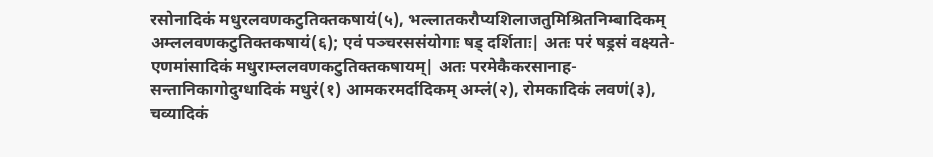रसोनादिकं मधुरलवणकटुतिक्तकषायं(५), भल्लातकरौप्यशिलाजतुमिश्रितनिम्बादिकम् अम्ललवणकटुतिक्तकषायं(६); एवं पञ्चरससंयोगाः षड् दर्शिताः| अतः परं षड्रसं वक्ष्यते- एणमांसादिकं मधुराम्ललवणकटुतिक्तकषायम्| अतः परमेकैकरसानाह- सन्तानिकागोदुग्धादिकं मधुरं(१) आमकरमर्दादिकम् अम्लं(२), रोमकादिकं लवणं(३), चव्यादिकं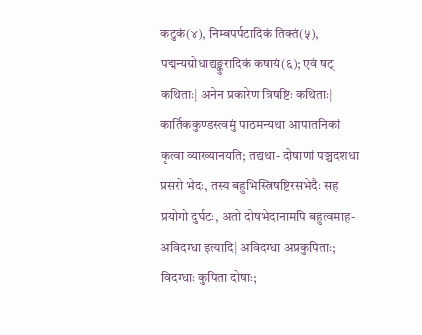कटुकं(४), निम्बपर्पटादिकं तिक्तं(५), पद्मन्यग्रोधाद्यङ्कुरादिकं कषायं(६); एवं षट् कथिताः| अनेन प्रकारेण त्रिषष्टिः कथिताः| कार्तिककुण्डस्त्वमुं पाठमन्यथा आपातनिकां कृत्वा व्याख्यानयति; तद्यथा- दोषाणां पञ्चदशधा प्रसरो भेदः, तस्य बहुभिस्त्रिषष्टिरसभेदैः सह प्रयोगो दुर्घटः, अतो दोषभेदानामपि बहुत्वमाह- अविदग्धा इत्यादि| अविदग्धा अप्रकुपिताः; विदग्धाः कुपिता दोषाः;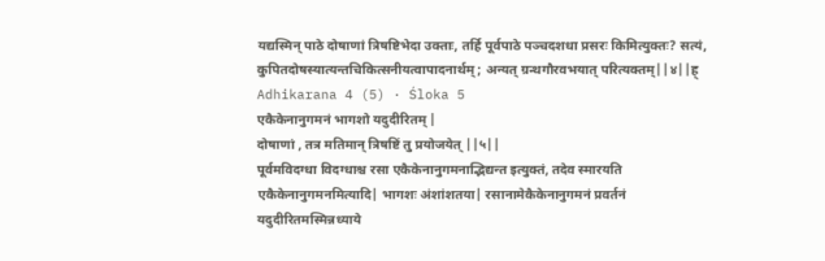यद्यस्मिन् पाठे दोषाणां त्रिषष्टिभेदा उक्ताः, तर्हि पूर्वपाठे पञ्चदशधा प्रसरः किमित्युक्तः? सत्यं, कुपितदोषस्यात्यन्तचिकित्सनीयत्वापादनार्थम्; अन्यत् ग्रन्थगौरवभयात् परित्यक्तम्||४||ह्
Adhikarana 4 (5) · Śloka 5
एकैकेनानुगमनं भागशो यदुदीरितम् |
दोषाणां , तत्र मतिमान् त्रिषष्टिं तु प्रयोजयेत् ||५||
पूर्वमविदग्धा विदग्धाश्च रसा एकैकेनानुगमनाद्भिद्यन्त इत्युक्तं, तदेव स्मारयति एकैकेनानुगमनमित्यादि| भागशः अंशांशतया| रसानामेकैकेनानुगमनं प्रवर्तनं यदुदीरितमस्मिन्नध्याये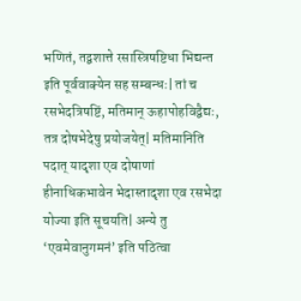भणितं, तद्वशात्ते रसास्त्रिषष्टिधा भिद्यन्त इति पूर्ववाक्येन सह सम्बन्धः| तां च रसभेदत्रिषष्टिं, मतिमान् ऊहापोहविद्वैद्यः, तत्र दोषभेदेषु प्रयोजयेत्| मतिमानिति पदात् यादृशा एव दोषाणां हीनाधिकभावेन भेदास्तादृशा एव रसभेदा योज्या इति सूचयति| अन्ये तु ‘एवमेवानुगमनं’ इति पठित्वा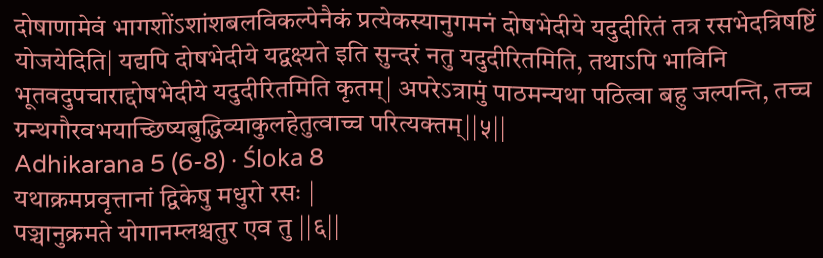दोषाणामेवं भागशोंऽशांशबलविकल्पेनैकं प्रत्येकस्यानुगमनं दोषभेदीये यदुदीरितं तत्र रसभेदत्रिषष्टिं योजयेदिति| यद्यपि दोषभेदीये यद्वक्ष्यते इति सुन्दरं नतु यदुदीरितमिति, तथाऽपि भाविनि भूतवदुपचाराद्दोषभेदीये यदुदीरितमिति कृतम्| अपरेऽत्रामुं पाठमन्यथा पठित्वा बहु जल्पन्ति, तच्च ग्रन्थगौरवभयाच्छिष्यबुद्धिव्याकुलहेतुत्वाच्च परित्यक्तम्||५||
Adhikarana 5 (6-8) · Śloka 8
यथाक्रमप्रवृत्तानां द्विकेषु मधुरो रसः |
पञ्चानुक्रमते योगानम्लश्चतुर एव तु ||६||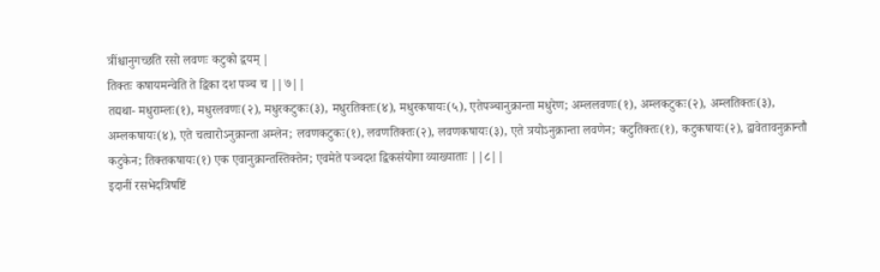त्रींश्चानुगच्छति रसो लवणः कटुको द्वयम् |
तिक्तः कषायमन्वेति ते द्विका दश पञ्च च ||७||
तद्यथा- मधुराम्लः(१), मधुरलवणः(२), मधुरकटुकः(३), मधुरतिक्तः(४), मधुरकषायः(५), एतेपञ्चानुक्रान्ता मधुरेण; अम्ललवणः(१), अम्लकटुकः(२), अम्लतिक्तः(३), अम्लकषायः(४), एते चत्वारोऽनुक्रान्ता अम्लेन; लवणकटुकः(१), लवणतिक्तः(२), लवणकषायः(३), एते त्रयोऽनुक्रान्ता लवणेन; कटुतिक्तः(१), कटुकषायः(२), द्वावेतावनुक्रान्तौ कटुकेन; तिक्तकषायः(१) एक एवानुक्रान्तस्तिक्तेन; एवमेते पञ्चदश द्विकसंयोगा व्याख्याताः ||८||
इदानीं रसभेदत्रिषष्टिं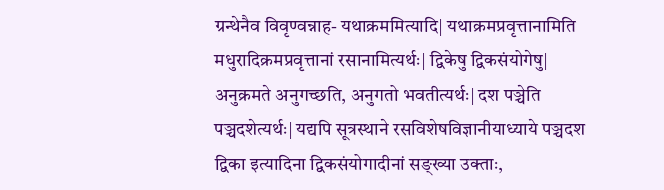ग्रन्थेनैव विवृण्वन्नाह- यथाक्रममित्यादि| यथाक्रमप्रवृत्तानामिति मधुरादिक्रमप्रवृत्तानां रसानामित्यर्थः| द्विकेषु द्विकसंयोगेषु| अनुक्रमते अनुगच्छति, अनुगतो भवतीत्यर्थः| दश पञ्चेति पञ्चदशेत्यर्थः| यद्यपि सूत्रस्थाने रसविशेषविज्ञानीयाध्याये पञ्चदश द्विका इत्यादिना द्विकसंयोगादीनां सङ्ख्या उक्ताः,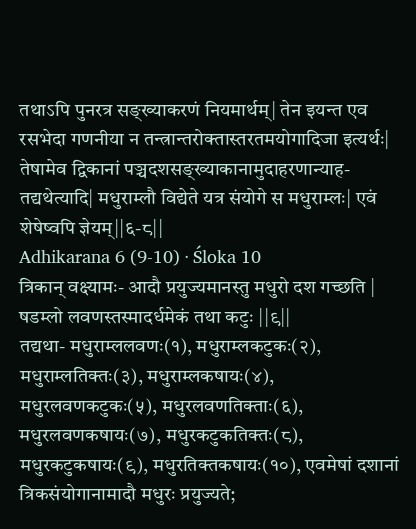तथाऽपि पुनरत्र सङ्ख्याकरणं नियमार्थम्| तेन इयन्त एव रसभेदा गणनीया न तन्त्रान्तरोक्तास्तरतमयोगादिजा इत्यर्थः| तेषामेव द्विकानां पञ्चदशसङ्ख्याकानामुदाहरणान्याह- तद्यथेत्यादि| मधुराम्लौ विद्येते यत्र संयोगे स मधुराम्लः| एवं शेषेष्वपि ज्ञेयम्||६-८||
Adhikarana 6 (9-10) · Śloka 10
त्रिकान् वक्ष्यामः- आदौ प्रयुज्यमानस्तु मधुरो दश गच्छति |
षडम्लो लवणस्तस्मादर्धमेकं तथा कटुः ||९||
तद्यथा- मधुराम्ललवणः(१), मधुराम्लकटुकः(२), मधुराम्लतिक्तः(३), मधुराम्लकषायः(४), मधुरलवणकटुकः(५), मधुरलवणतिक्ताः(६), मधुरलवणकषायः(७), मधुरकटुकतिक्तः(८), मधुरकटुकषायः(९), मधुरतिक्तकषायः(१०), एवमेषां दशानां त्रिकसंयोगानामादौ मधुरः प्रयुज्यते;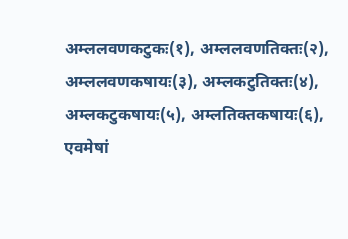अम्ललवणकटुकः(१), अम्ललवणतिक्तः(२), अम्ललवणकषायः(३), अम्लकटुतिक्तः(४), अम्लकटुकषायः(५), अम्लतिक्तकषायः(६), एवमेषां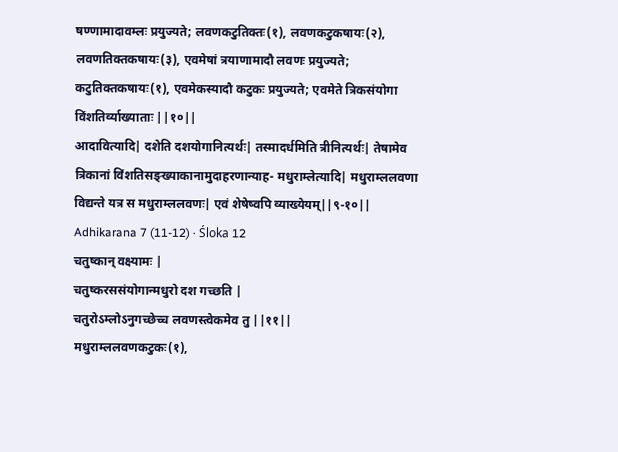षण्णामादावम्लः प्रयुज्यते; लवणकटुतिक्तः(१), लवणकटुकषायः(२), लवणतिक्तकषायः(३), एवमेषां त्रयाणामादौ लवणः प्रयुज्यते; कटुतिक्तकषायः(१), एवमेकस्यादौ कटुकः प्रयुज्यते; एवमेते त्रिकसंयोगा विंशतिर्व्याख्याताः ||१०||
आदावित्यादि| दशेति दशयोगानित्यर्थः| तस्मादर्धमिति त्रीनित्यर्थः| तेषामेव त्रिकानां विंशतिसङ्ख्याकानामुदाहरणान्याह- मधुराम्लेत्यादि| मधुराम्ललवणा विद्यन्ते यत्र स मधुराम्ललवणः| एवं शेषेष्वपि व्याख्येयम्||९-१०||
Adhikarana 7 (11-12) · Śloka 12
चतुष्कान् वक्ष्यामः |
चतुष्करससंयोगान्मधुरो दश गच्छति |
चतुरोऽम्लोऽनुगच्छेच्च लवणस्त्वेकमेव तु ||११||
मधुराम्ललवणकटुकः(१),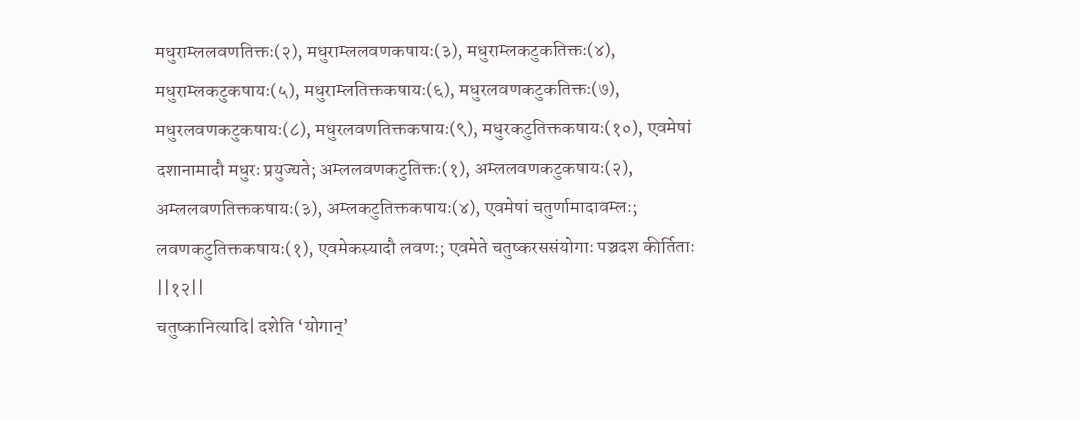मधुराम्ललवणतिक्तः(२), मधुराम्ललवणकषायः(३), मधुराम्लकटुकतिक्तः(४), मधुराम्लकटुकषायः(५), मधुराम्लतिक्तकषायः(६), मधुरलवणकटुकतिक्तः(७), मधुरलवणकटुकषायः(८), मधुरलवणतिक्तकषायः(९), मधुरकटुतिक्तकषायः(१०), एवमेषां दशानामादौ मधुरः प्रयुज्यते; अम्ललवणकटुतिक्तः(१), अम्ललवणकटुकषायः(२), अम्ललवणतिक्तकषायः(३), अम्लकटुतिक्तकषायः(४), एवमेषां चतुर्णामादावम्लः; लवणकटुतिक्तकषायः(१), एवमेकस्यादौ लवणः; एवमेते चतुष्करससंयोगाः पञ्चदश कीर्तिताः ||१२||
चतुष्कानित्यादि| दशेति ‘योगान्’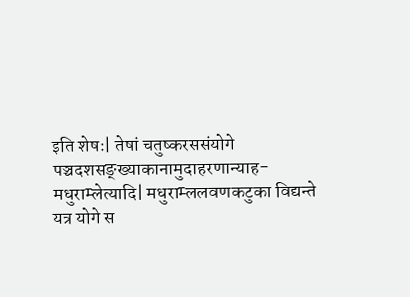इति शेषः| तेषां चतुष्करससंयोगे पञ्चदशसङ्ख्याकानामुदाहरणान्याह- मधुराम्लेत्यादि| मधुराम्ललवणकटुका विद्यन्ते यत्र योगे स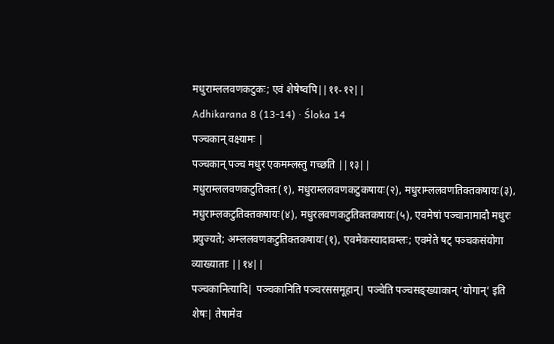मधुराम्ललवणकटुकः; एवं शेषेष्वपि||११-१२||
Adhikarana 8 (13-14) · Śloka 14
पञ्चकान् वक्ष्यामः |
पञ्चकान् पञ्च मधुर एकमम्लस्तु गच्छति ||१३||
मधुराम्ललवणकटुतिक्तः(१), मधुराम्ललवणकटुकषायः(२), मधुराम्ललवणतिक्तकषायः(३), मधुराम्लकटुतिक्तकषायः(४), मधुरलवणकटुतिक्तकषायः(५), एवमेषां पञ्चानामादौ मधुरः प्रयुज्यते; अम्ललवणकटुतिक्तकषायः(१), एवमेकस्यादावम्लः; एवमेते षट् पञ्चकसंयोगा व्याख्याताः ||१४||
पञ्चकानित्यादि| पञ्चकानिति पञ्चरससमूहान्| पञ्चेति पञ्चसङ्ख्याकान् ‘योगान्’ इति शेषः| तेषामेव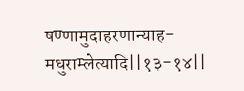षण्णामुदाहरणान्याह- मधुराम्लेत्यादि||१३-१४||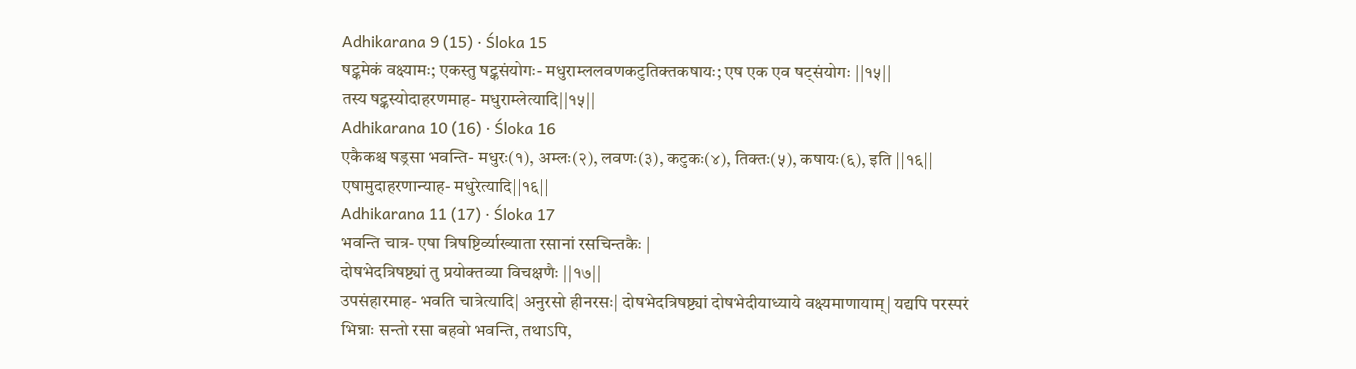Adhikarana 9 (15) · Śloka 15
षट्कमेकं वक्ष्यामः; एकस्तु षट्कसंयोगः- मधुराम्ललवणकटुतिक्तकषायः; एष एक एव षट्संयोगः ||१५||
तस्य षट्कस्योदाहरणमाह- मधुराम्लेत्यादि||१५||
Adhikarana 10 (16) · Śloka 16
एकैकश्च षड्रसा भवन्ति- मधुरः(१), अम्लः(२), लवणः(३), कटुकः(४), तिक्तः(५), कषायः(६), इति ||१६||
एषामुदाहरणान्याह- मधुरेत्यादि||१६||
Adhikarana 11 (17) · Śloka 17
भवन्ति चात्र- एषा त्रिषष्टिर्व्याख्याता रसानां रसचिन्तकैः |
दोषभेदत्रिषष्ट्यां तु प्रयोक्तव्या विचक्षणैः ||१७||
उपसंहारमाह- भवति चात्रेत्यादि| अनुरसो हीनरसः| दोषभेदत्रिषष्ट्यां दोषभेदीयाध्याये वक्ष्यमाणायाम्| यद्यपि परस्परं भिन्नाः सन्तो रसा बहवो भवन्ति, तथाऽपि,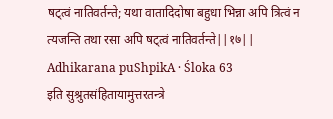षट्त्वं नातिवर्तन्ते; यथा वातादिदोषा बहुधा भिन्ना अपि त्रित्वं न त्यजन्ति तथा रसा अपि षट्त्वं नातिवर्तन्ते||१७||
Adhikarana puShpikA · Śloka 63
इति सुश्रुतसंहितायामुत्तरतन्त्रे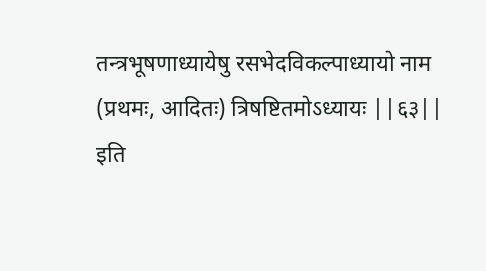तन्त्रभूषणाध्यायेषु रसभेदविकल्पाध्यायो नाम (प्रथमः, आदितः) त्रिषष्टितमोऽध्यायः ||६३||
इति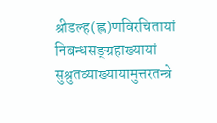श्रीडल्ह(ह्ल)णविरचितायां निबन्धसङ्ग्रहाख्यायां सुश्रुतव्याख्यायामुत्तरतन्त्रे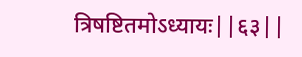त्रिषष्टितमोऽध्यायः||६३||